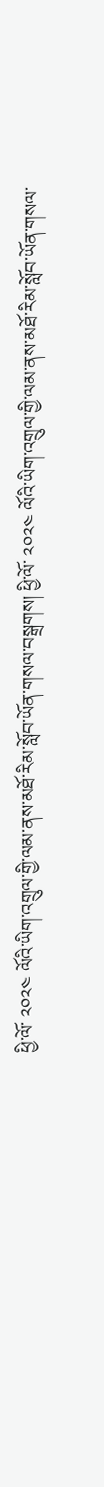ཕྱི་ལོ་ ༢༠༢༤ ལོའི་ཡིག་འགྲུལ་གྱི་ལམ་ནས་མཐོ་རིམ་སློབ་ཡོན་གསལ་བསྒྲགས། ཕྱི་ལོ་ ༢༠༢༤ ལོའི་ཡིག་འགྲུལ་གྱི་ལམ་ནས་མཐོ་རིམ་སློབ་ཡོན་གསལ་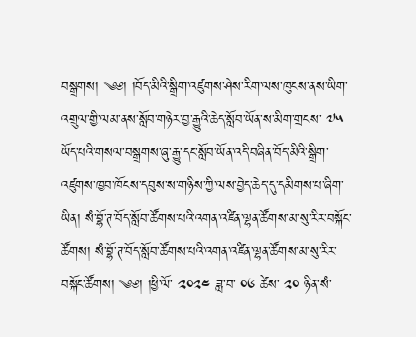བསྒྲགས། ༄༅། །བོད་མིའི་སྒྲིག་འཛུགས་ཤེས་རིག་ལས་ཁུངས་ནས་ཡིག་འགྲུལ་གྱི་ལམ་ནས་སློབ་གཉེར་བྱ་རྒྱུའི་ཆེད་སློབ་ཡོན་ས་མིག་གྲངས་ ༧༥ ཡོད་པའི་གསལ་བསྒྲགས་ཞུ་རྒྱུ་དང་སློབ་ཡོན་འདི་བཞིན་བོད་མིའི་སྒྲིག་འཛུགས་ཁྱབ་ཁོངས་དབུས་ས་གཉིས་ཀྱི་ལས་བྱེད་ཆེད་དུ་དམིགས་པ་ཞིག་ཡིན། སཾ་བྷོ་ཊ་བོད་སློབ་ཚོགས་པའི་འགན་འཛིན་ལྷན་ཚོགས་མ་སུ་རིར་བསྐོང་ཚོགས། སཾ་བྷོ་ཊ་བོད་སློབ་ཚོགས་པའི་འགན་འཛིན་ལྷན་ཚོགས་མ་སུ་རིར་བསྐོང་ཚོགས། ༄༅། །ཕྱི་ལོ་ ༢༠༢༤ ཟླ་བ་ ༠༦ ཚེས་ ༢༠ ཉིན་སཾ་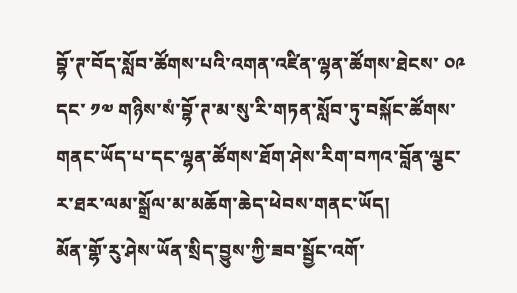བྷོ་ཊ་བོད་སློབ་ཚོགས་པའི་འགན་འཛིན་ལྷན་ཚོགས་ཐེངས་ ༠༩ དང་ ༡༧ གཉིས་སཾ་བྷོ་ཊ་མ་སུ་རི་གཏན་སློབ་ཏུ་བསྐོང་ཚོགས་གནང་ཡོད་པ་དང་ལྷན་ཚོགས་ཐོག་ཤེས་རིག་བཀའ་བློན་ལྕང་ར་ཐར་ལམ་སྒྲོལ་མ་མཆོག་ཆེད་ཕེབས་གནང་ཡོད།
མོན་གྷོ་རུ་ཤེས་ཡོན་སྲིད་བྱུས་ཀྱི་ཟབ་སྦྱོང་འགོ་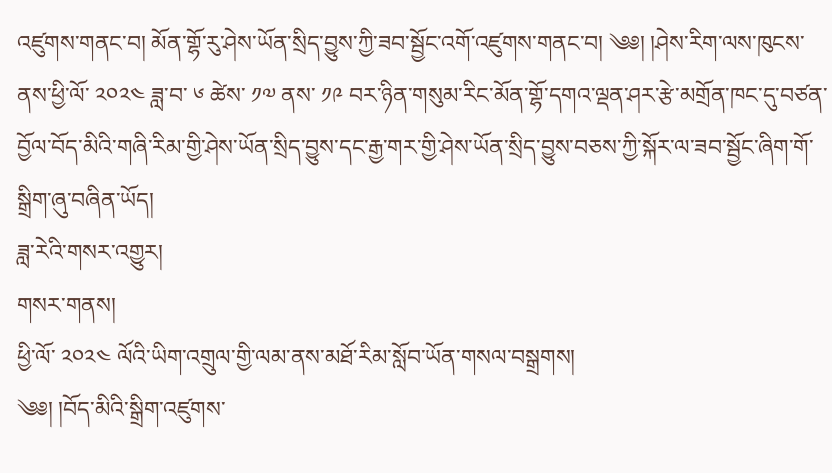འཛུགས་གནང་བ། མོན་གྷོ་རུ་ཤེས་ཡོན་སྲིད་བྱུས་ཀྱི་ཟབ་སྦྱོང་འགོ་འཛུགས་གནང་བ། ༄༅། །ཤེས་རིག་ལས་ཁུངས་ནས་ཕྱི་ལོ་ ༢༠༢༤ ཟླ་བ་ ༦ ཚེས་ ༡༧ ནས་ ༡༩ བར་ཉིན་གསུམ་རིང་མོན་གྷོ་དགའ་ལྡན་ཤར་རྩེ་མགྲོན་ཁང་དུ་བཙན་བྱོལ་བོད་མིའི་གཞི་རིམ་གྱི་ཤེས་ཡོན་སྲིད་བྱུས་དང་རྒྱ་གར་གྱི་ཤེས་ཡོན་སྲིད་བྱུས་བཅས་ཀྱི་སྐོར་ལ་ཟབ་སྦྱོང་ཞིག་གོ་སྒྲིག་ཞུ་བཞིན་ཡོད།
ཟླ་རེའི་གསར་འགྱུར།
གསར་གནས།
ཕྱི་ལོ་ ༢༠༢༤ ལོའི་ཡིག་འགྲུལ་གྱི་ལམ་ནས་མཐོ་རིམ་སློབ་ཡོན་གསལ་བསྒྲགས།
༄༅། །བོད་མིའི་སྒྲིག་འཛུགས་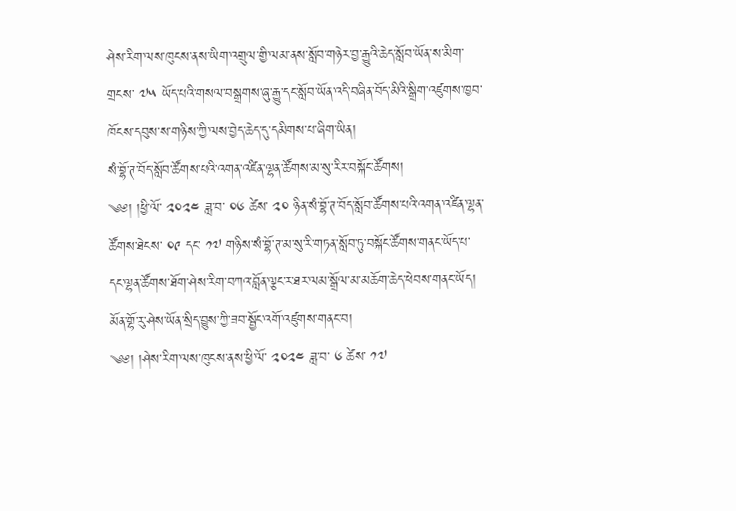ཤེས་རིག་ལས་ཁུངས་ནས་ཡིག་འགྲུལ་གྱི་ལམ་ནས་སློབ་གཉེར་བྱ་རྒྱུའི་ཆེད་སློབ་ཡོན་ས་མིག་གྲངས་ ༧༥ ཡོད་པའི་གསལ་བསྒྲགས་ཞུ་རྒྱུ་དང་སློབ་ཡོན་འདི་བཞིན་བོད་མིའི་སྒྲིག་འཛུགས་ཁྱབ་ཁོངས་དབུས་ས་གཉིས་ཀྱི་ལས་བྱེད་ཆེད་དུ་དམིགས་པ་ཞིག་ཡིན།
སཾ་བྷོ་ཊ་བོད་སློབ་ཚོགས་པའི་འགན་འཛིན་ལྷན་ཚོགས་མ་སུ་རིར་བསྐོང་ཚོགས།
༄༅། །ཕྱི་ལོ་ ༢༠༢༤ ཟླ་བ་ ༠༦ ཚེས་ ༢༠ ཉིན་སཾ་བྷོ་ཊ་བོད་སློབ་ཚོགས་པའི་འགན་འཛིན་ལྷན་ཚོགས་ཐེངས་ ༠༩ དང་ ༡༧ གཉིས་སཾ་བྷོ་ཊ་མ་སུ་རི་གཏན་སློབ་ཏུ་བསྐོང་ཚོགས་གནང་ཡོད་པ་དང་ལྷན་ཚོགས་ཐོག་ཤེས་རིག་བཀའ་བློན་ལྕང་ར་ཐར་ལམ་སྒྲོལ་མ་མཆོག་ཆེད་ཕེབས་གནང་ཡོད།
མོན་གྷོ་རུ་ཤེས་ཡོན་སྲིད་བྱུས་ཀྱི་ཟབ་སྦྱོང་འགོ་འཛུགས་གནང་བ།
༄༅། །ཤེས་རིག་ལས་ཁུངས་ནས་ཕྱི་ལོ་ ༢༠༢༤ ཟླ་བ་ ༦ ཚེས་ ༡༧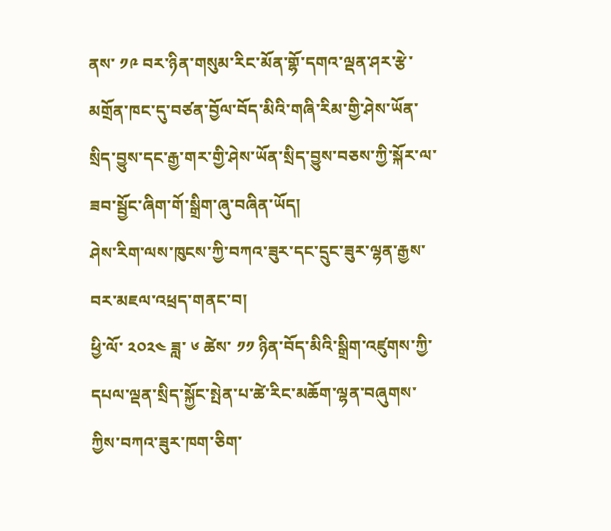ནས་ ༡༩ བར་ཉིན་གསུམ་རིང་མོན་གྷོ་དགའ་ལྡན་ཤར་རྩེ་མགྲོན་ཁང་དུ་བཙན་བྱོལ་བོད་མིའི་གཞི་རིམ་གྱི་ཤེས་ཡོན་སྲིད་བྱུས་དང་རྒྱ་གར་གྱི་ཤེས་ཡོན་སྲིད་བྱུས་བཅས་ཀྱི་སྐོར་ལ་ཟབ་སྦྱོང་ཞིག་གོ་སྒྲིག་ཞུ་བཞིན་ཡོད།
ཤེས་རིག་ལས་ཁུངས་ཀྱི་བཀའ་ཟུར་དང་དྲུང་ཟུར་ལྷན་རྒྱས་བར་མཇལ་འཕྲད་གནང་བ།
ཕྱི་ལོ་ ༢༠༢༤ ཟླ་ ༦ ཚེས་ ༡༡ ཉིན་བོད་མིའི་སྒྲིག་འཛུགས་ཀྱི་དཔལ་ལྡན་སྲིད་སྐྱོང་སྤེན་པ་ཚེ་རིང་མཆོག་ལྷན་བཞུགས་ཀྱིས་བཀའ་ཟུར་ཁག་ཅིག་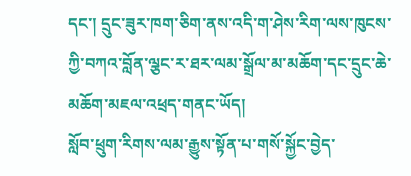དང་། དྲུང་ཟུར་ཁག་ཅིག་ནས་འདི་ག་ཤེས་རིག་ལས་ཁུངས་ཀྱི་བཀའ་བློན་ལྕང་ར་ཐར་ལམ་སྒྲོལ་མ་མཆོག་དང་དྲུང་ཆེ་མཆོག་མཇལ་འཕྲད་གནང་ཡོད།
སློབ་ཕྲུག་རིགས་ལམ་རྒྱུས་སྟོན་པ་གསོ་སྐྱོང་བྱེད་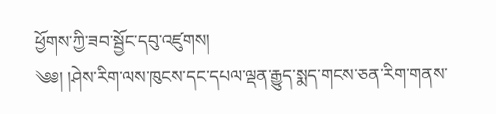ཕྱོགས་ཀྱི་ཟབ་སྦྱོང་དབུ་འཛུགས།
༄༅། །ཤེས་རིག་ལས་ཁུངས་དང་དཔལ་ལྡན་རྒྱུད་སྨད་གངས་ཅན་རིག་གནས་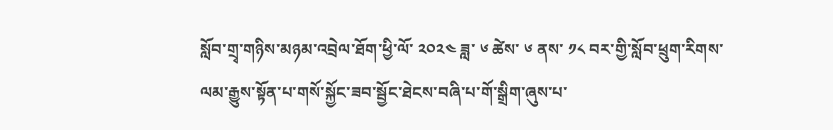སློབ་གྲྭ་གཉིས་མཉམ་འབྲེལ་ཐོག་ཕྱི་ལོ་ ༢༠༢༤ ཟླ་ ༦ ཚེས་ ༦ ནས་ ༡༨ བར་གྱི་སློབ་ཕྲུག་རིགས་ལམ་རྒྱུས་སྟོན་པ་གསོ་སྐྱོང་ཟབ་སྦྱོང་ཐེངས་བཞི་པ་གོ་སྒྲིག་ཞུས་པ་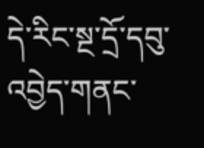དེ་རིང་སྔ་དྲོ་དབུ་འབྱེད་གནང་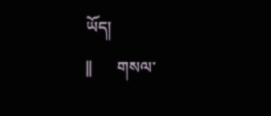ཡོད།
||      གསལ་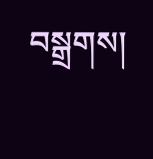བསྒྲགས།